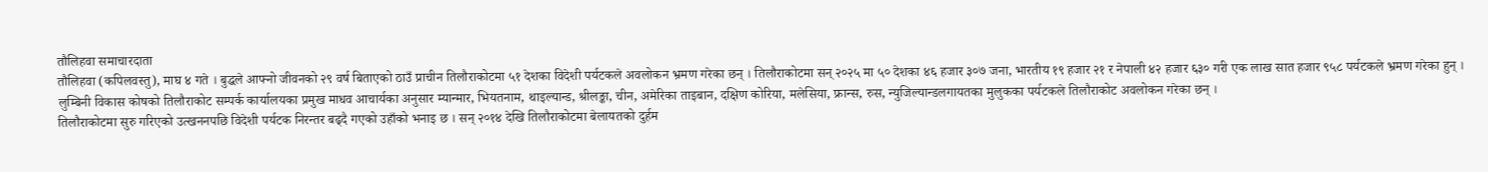तौलिहवा समाचारदाता
तौलिहवा (कपिलवस्तु), माघ ४ गते । बुद्धले आफ्नो जीवनको २९ वर्ष बिताएको ठाउँ प्राचीन तिलौराकोटमा ५१ देशका विदेशी पर्यटकले अवलोकन भ्रमण गरेका छन् । तिलौराकोटमा सन् २०२५ मा ५० देशका ४६ हजार ३०७ जना, भारतीय १९ हजार २१ र नेपाली ४२ हजार ६३० गरी एक लाख सात हजार ९५८ पर्यटकले भ्रमण गरेका हुन् ।
लुम्बिनी विकास कोषको तिलौराकोट सम्पर्क कार्यालयका प्रमुख माधव आचार्यका अनुसार म्यान्मार, भियतनाम, थाइल्यान्ड, श्रीलङ्का, चीन, अमेरिका ताइबान, दक्षिण कोरिया, मलेसिया, फ्रान्स, रुस, न्युजिल्यान्डलगायतका मुलुकका पर्यटकले तिलौराकोट अवलोकन गरेका छन् ।
तिलौराकोटमा सुरु गरिएको उत्खननपछि विदेशी पर्यटक निरन्तर बढ्दै गएको उहाँको भनाइ छ । सन् २०१४ देखि तिलौराकोटमा बेलायतको दुर्हम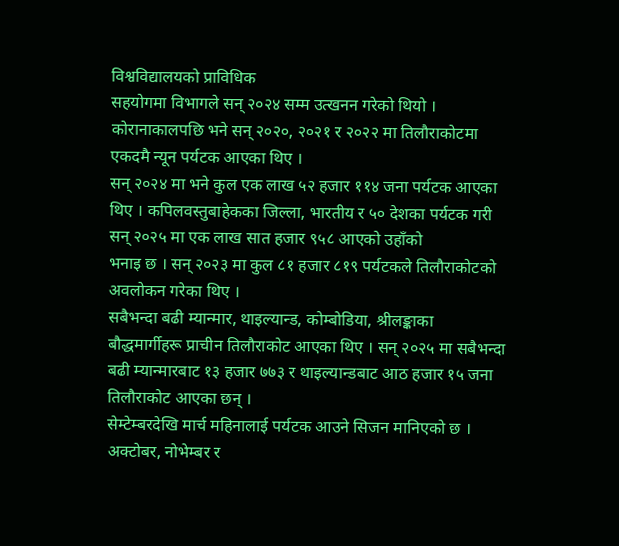विश्वविद्यालयको प्राविधिक
सहयोगमा विभागले सन् २०२४ सम्म उत्खनन गरेको थियो । कोरानाकालपछि भने सन् २०२०, २०२१ र २०२२ मा तिलौराकोटमा एकदमै न्यून पर्यटक आएका थिए ।
सन् २०२४ मा भने कुल एक लाख ५२ हजार ११४ जना पर्यटक आएका थिए । कपिलवस्तुबाहेकका जिल्ला, भारतीय र ५० देशका पर्यटक गरी सन् २०२५ मा एक लाख सात हजार ९५८ आएको उहाँको
भनाइ छ । सन् २०२३ मा कुल ८१ हजार ८१९ पर्यटकले तिलौराकोटको अवलोकन गरेका थिए ।
सबैभन्दा बढी म्यान्मार, थाइल्यान्ड, कोम्बोडिया, श्रीलङ्काका बौद्धमार्गीहरू प्राचीन तिलौराकोट आएका थिए । सन् २०२५ मा सबैभन्दा बढी म्यान्मारबाट १३ हजार ७७३ र थाइल्यान्डबाट आठ हजार १५ जना तिलौराकोट आएका छन् ।
सेम्टेम्बरदेखि मार्च महिनालाई पर्यटक आउने सिजन मानिएको छ । अक्टोबर, नोभेम्बर र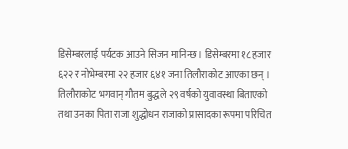डिसेम्बरलाई पर्यटक आउने सिजन मानिन्छ । डिसेम्बरमा १८ हजार ६२२ र नोभेम्बरमा २२ हजार ६४१ जना तिलौराकोट आएका छन् । तिलौराकोट भगवान् गौतम बुद्धले २९ वर्षको युवावस्था बिताएको तथा उनका पिता राजा शुद्धोधन राजाको प्रासादका रूपमा परिचित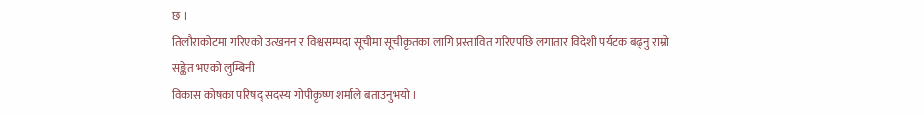छ ।
तिलौराकोटमा गरिएको उत्खनन र विश्वसम्पदा सूचीमा सूचीकृतका लागि प्रस्तावित गरिएपछि लगातार विदेशी पर्यटक बढ्नु राम्रो सङ्केत भएको लुम्बिनी
विकास कोषका परिषद् सदस्य गोपीकृष्ण शर्माले बताउनुभयो ।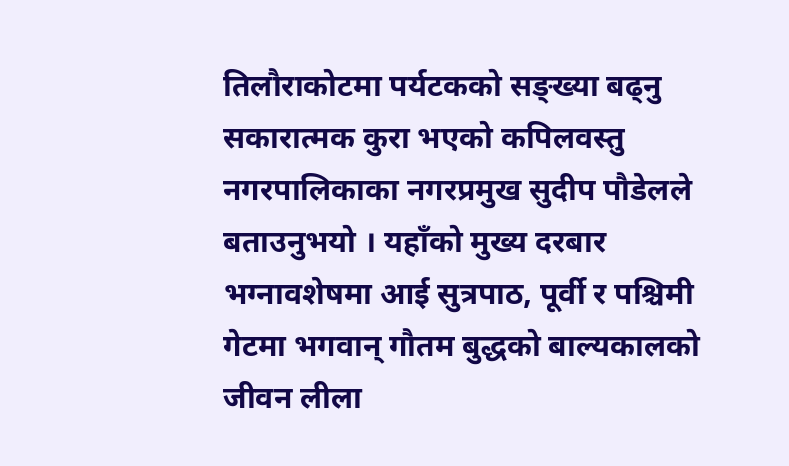तिलौराकोटमा पर्यटकको सङ्ख्या बढ्नु सकारात्मक कुरा भएको कपिलवस्तु नगरपालिकाका नगरप्रमुख सुदीप पौडेलले बताउनुभयो । यहाँको मुख्य दरबार भग्नावशेषमा आई सुत्रपाठ, पूर्वी र पश्चिमी गेटमा भगवान् गौतम बुद्धको बाल्यकालको जीवन लीला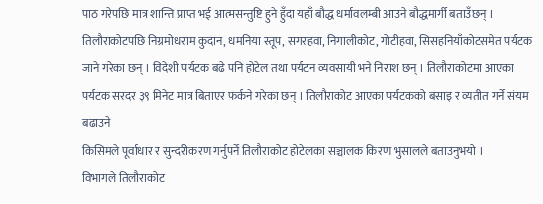पाठ गरेपछि मात्र शान्ति प्राप्त भई आत्मसन्तुष्टि हुने हुँदा यहाँ बौद्ध धर्मावलम्बी आउने बौद्धमार्गी बताउँछन् ।
तिलौराकोटपछि निग्रमोधराम कुदान, धमनिया स्तूप, सगरहवा, निगालीकोट, गोटीहवा, सिसहनियाँकोटसमेत पर्यटक जाने गरेका छन् । विदेशी पर्यटक बढे पनि होटेल तथा पर्यटन व्यवसायी भने निराश छन् । तिलौराकोटमा आएका पर्यटक सरदर ३९ मिनेट मात्र बिताएर फर्कने गरेका छन् । तिलौराकोट आएका पर्यटकको बसाइ र व्यतीत गर्ने संयम बढाउने
किसिमले पूर्वाधार र सुन्दरीकरण गर्नुपर्ने तिलौराकोट होटेलका सञ्चालक किरण भुसालले बताउनुभयो ।
विभागले तिलौराकोट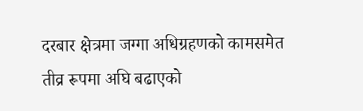दरबार क्षेत्रमा जग्गा अधिग्रहणको कामसमेत तीव्र रूपमा अघि बढाएको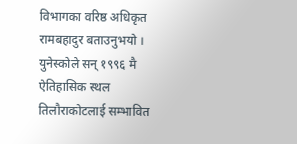विभागका वरिष्ठ अधिकृत रामबहादुर बताउनुभयो । युनेस्कोले सन् १९९६ मै ऐतिहासिक स्थल तिलौराकोटलाई सम्भावित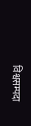विश्वसम्पदा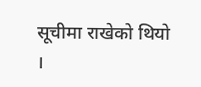सूचीमा राखेको थियो ।